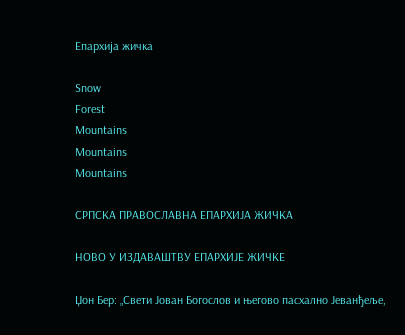Епархија жичка

Snow
Forest
Mountains
Mountains
Mountains

СРПСКА ПРАВОСЛАВНА ЕПАРХИЈА ЖИЧКА

НОВО У ИЗДАВАШТВУ ЕПАРХИЈЕ ЖИЧКЕ

Џон Бер: „Свети Јован Богослов и његово пасхално Јеванђеље,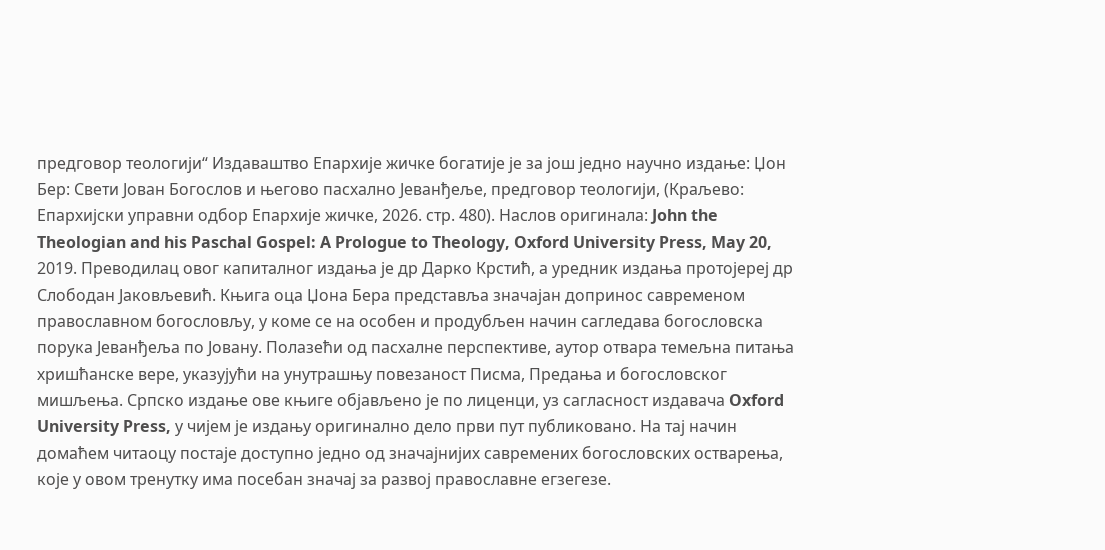предговор теологији“ Издаваштво Епархијe жичке богатије је за још једно научно издање: Џон Бер: Свети Јован Богослов и његово пасхално Јеванђеље, предговор теологији, (Краљево: Епархијски управни одбор Епархије жичке, 2026. стр. 480). Наслов оригинала: John the Theologian and his Paschal Gospel: A Prologue to Theology, Oxford University Press, May 20, 2019. Преводилац овог капиталног издања је др Дарко Крстић, а уредник издања протојереј др Слободан Јаковљевић. Књига оца Џона Бера представља значајан допринос савременом православном богословљу, у коме се на особен и продубљен начин сагледава богословска порука Јеванђеља по Јовану. Полазећи од пасхалне перспективе, аутор отвара темељна питања хришћанске вере, указујући на унутрашњу повезаност Писма, Предања и богословског мишљења. Српско издање ове књиге објављено је по лиценци, уз сагласност издавача Oxford University Press, у чијем је издању оригинално дело први пут публиковано. На тај начин домаћем читаоцу постаје доступно једно од значајнијих савремених богословских остварења, које у овом тренутку има посебан значај за развој православне егзегезе.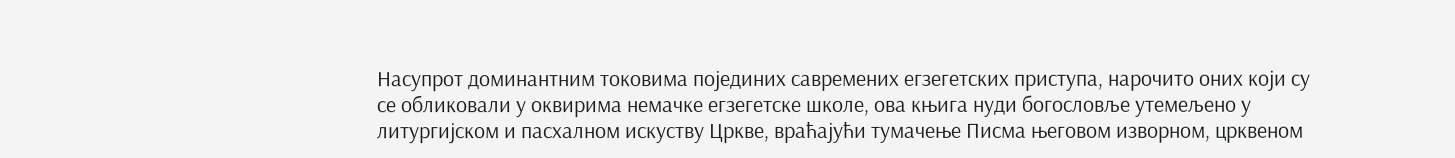Насупрот доминантним токовима појединих савремених егзегетских приступа, нарочито оних који су се обликовали у оквирима немачке егзегетске школе, ова књига нуди богословље утемељено у литургијском и пасхалном искуству Цркве, враћајући тумачење Писма његовом изворном, црквеном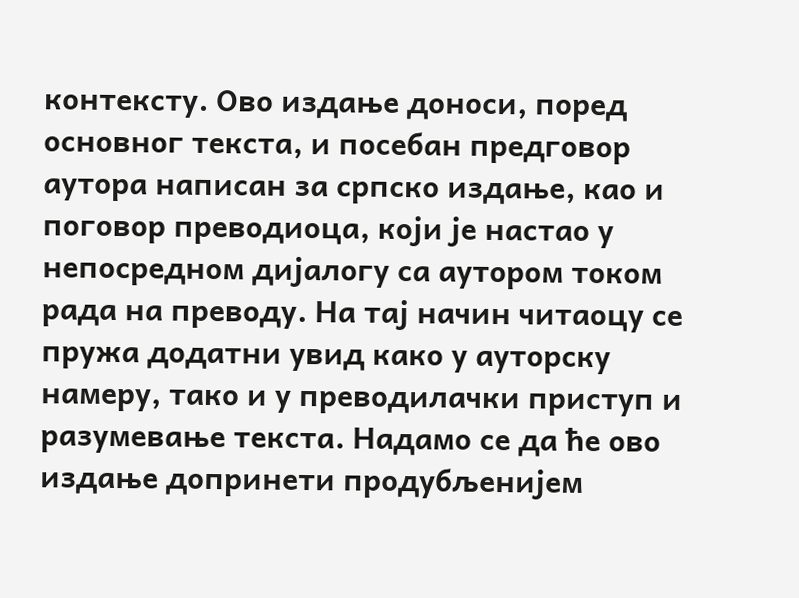контексту. Ово издање доноси, поред основног текста, и посебан предговор аутора написан за српско издање, као и поговор преводиоца, који је настао у непосредном дијалогу са аутором током рада на преводу. На тај начин читаоцу се пружа додатни увид како у ауторску намеру, тако и у преводилачки приступ и разумевање текста. Надамо се да ће ово издање допринети продубљенијем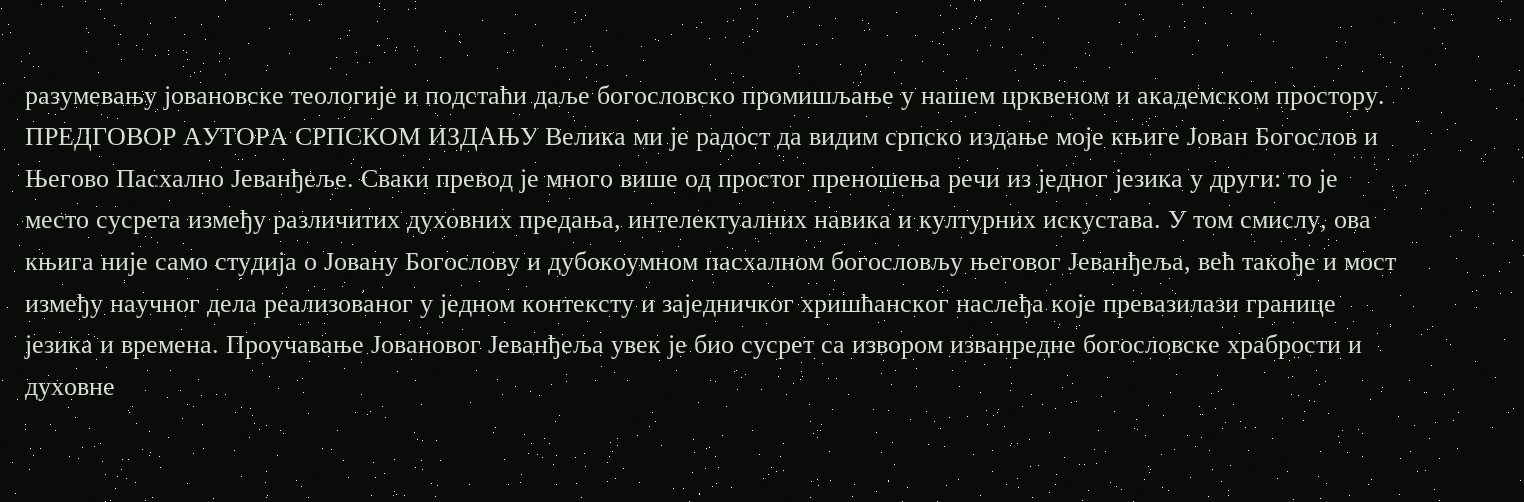разумевању јовановске теологије и подстаћи даље богословско промишљање у нашем црквеном и академском простору. ПРЕДГОВОР АУТОРА СРПСКОМ ИЗДАЊУ Велика ми је радост да видим српско издање моје књиге Јован Богослов и Његово Пасхално Јеванђеље. Сваки превод је много више од простог преношења речи из једног језика у други: то је место сусрета између различитих духовних предања, интелектуалних навика и културних искустава. У том смислу, ова књига није само студија о Јовану Богослову и дубокоумном пасхалном богословљу његовог Јеванђеља, већ такође и мост између научног дела реализованог у једном контексту и заједничког хришћанског наслеђа које превазилази границе језика и времена. Проучавање Јовановог Јеванђеља увек је био сусрет са извором изванредне богословске храбрости и духовне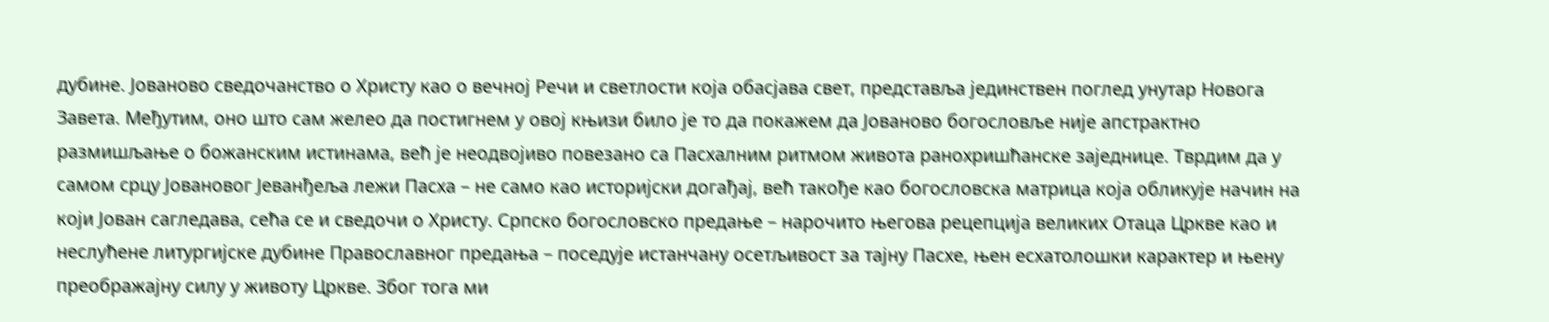дубине. Јованово сведочанство о Христу као о вечној Речи и светлости која обасјава свет, представља јединствен поглед унутар Новога Завета. Међутим, оно што сам желео да постигнем у овој књизи било је то да покажем да Јованово богословље није апстрактно размишљање о божанским истинама, већ је неодвојиво повезано са Пасхалним ритмом живота ранохришћанске заједнице. Тврдим да у самом срцу Јовановог Јеванђеља лежи Пасха – не само као историјски догађај, већ такође као богословска матрица која обликује начин на који Јован сагледава, сећа се и сведочи о Христу. Српско богословско предање – нарочито његова рецепција великих Отаца Цркве као и неслућене литургијске дубине Православног предања – поседује истанчану осетљивост за тајну Пасхе, њен есхатолошки карактер и њену преображајну силу у животу Цркве. Због тога ми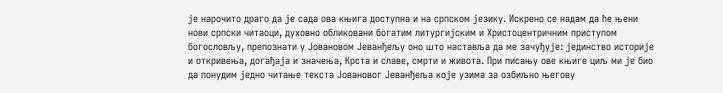је нарочито драго да је сада ова књига доступна и на српском језику. Искрено се надам да ће њени нови српски читаоци, духовно обликовани богатим литургијским и Христоцентричним приступом богословљу, препознати у Јовановом Јеванђељу оно што наставља да ме зачуђује: јединство историје и откривења, догађаја и значења, Крста и славе, смрти и живота. При писању ове књиге циљ ми је био да понудим једно читање текста Јовановог Јеванђеља које узима за озбиљно његову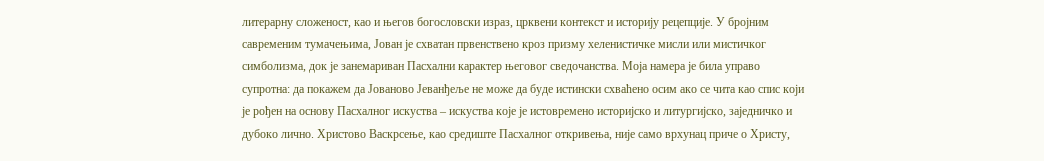литерарну сложеност, као и његов богословски израз, црквени контекст и историју рецепције. У бројним савременим тумачењима, Јован је схватан првенствено кроз призму хеленистичке мисли или мистичког симболизма, док је занемариван Пасхални карактер његовог сведочанства. Моја намера је била управо супротна: да покажем да Јованово Јеванђеље не може да буде истински схваћено осим ако се чита као спис који је рођен на основу Пасхалног искуства – искуства које је истовремено историјско и литургијско, заједничко и дубоко лично. Христово Васкрсење, као средиште Пасхалног откривења, није само врхунац приче о Христу,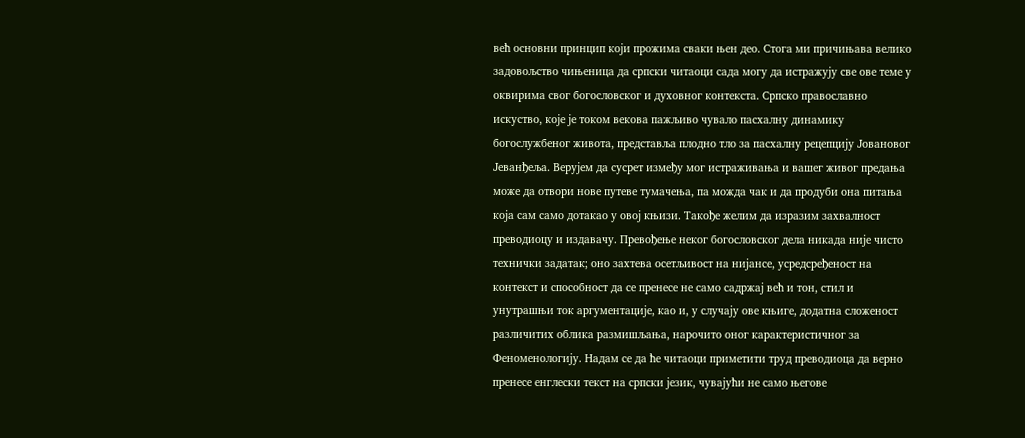већ основни принцип који прожима сваки њен део. Стога ми причињава велико задовољство чињеница да српски читаоци сада могу да истражују све ове теме у оквирима свог богословског и духовног контекста. Српско православно искуство, које је током векова пажљиво чувало пасхалну динамику богослужбеног живота, представља плодно тло за пасхалну рецепцију Јовановог Јеванђеља. Верујем да сусрет између мог истраживања и вашег живог предања може да отвори нове путеве тумачења, па можда чак и да продуби она питања која сам само дотакао у овој књизи. Такође желим да изразим захвалност преводиоцу и издавачу. Превођење неког богословског дела никада није чисто технички задатак; оно захтева осетљивост на нијансе, усредсређеност на контекст и способност да се пренесе не само садржај већ и тон, стил и унутрашњи ток аргументације, као и, у случају ове књиге, додатна сложеност различитих облика размишљања, нарочито оног карактеристичног за Феноменологију. Надам се да ће читаоци приметити труд преводиоца да верно пренесе енглески текст на српски језик, чувајући не само његове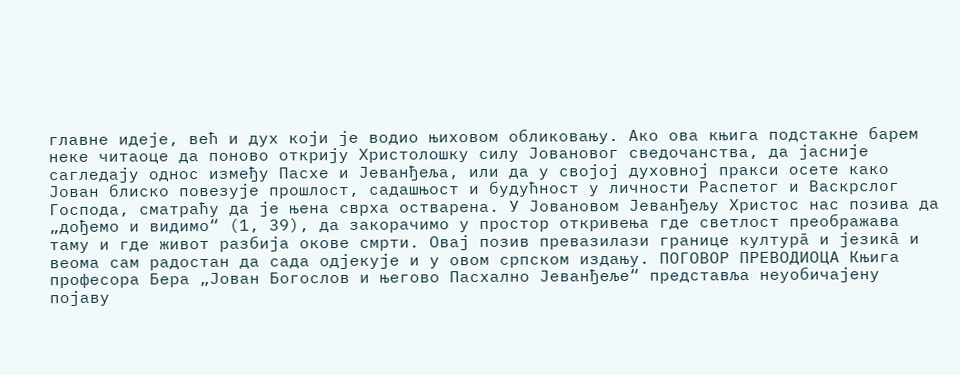главне идеје, већ и дух који је водио њиховом обликовању. Ако ова књига подстакне барем неке читаоце да поново открију Христолошку силу Јовановог сведочанства, да јасније сагледају однос између Пасхе и Јеванђеља, или да у својој духовној пракси осете како Јован блиско повезује прошлост, садашњост и будућност у личности Распетог и Васкрслог Господа, сматраћу да је њена сврха остварена. У Јовановом Јеванђељу Христос нас позива да „дођемо и видимо“ (1, 39), да закорачимо у простор откривења где светлост преображава таму и где живот разбија окове смрти. Овај позив превазилази границе културā и језикā и веома сам радостан да сада одјекује и у овом српском издању. ПОГОВОР ПРЕВОДИОЦА Књига професора Бера „Јован Богослов и његово Пасхално Јеванђеље“ представља неуобичајену појаву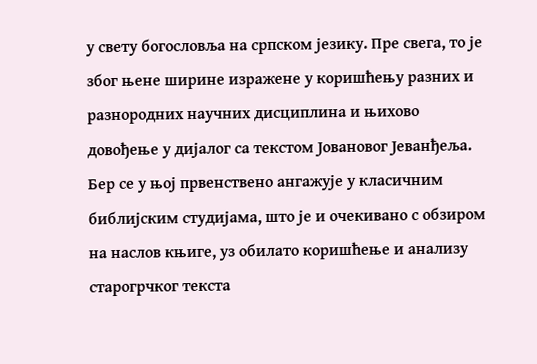у свету богословља на српском језику. Пре свега, то је због њене ширине изражене у коришћењу разних и разнородних научних дисциплина и њихово довођење у дијалог са текстом Јовановог Јеванђеља. Бер се у њој првенствено ангажује у класичним библијским студијама, што је и очекивано с обзиром на наслов књиге, уз обилато коришћење и анализу старогрчког текста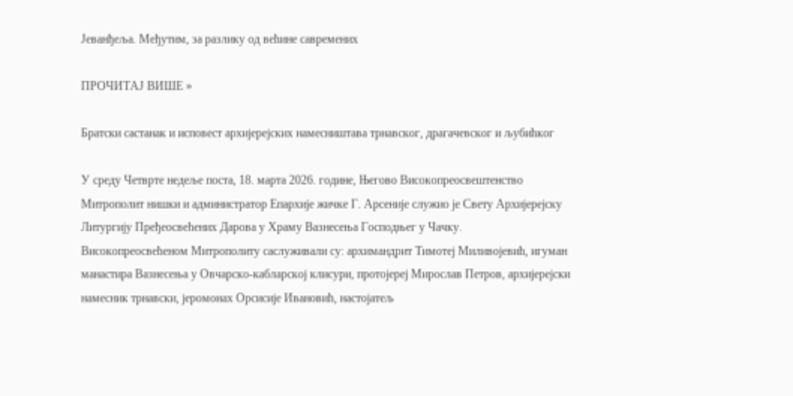Јеванђеља. Међутим, за разлику од већине савремених

ПРОЧИТАЈ ВИШЕ »

Братски састанак и исповест архијерејских намесништава трнавског, драгачевског и љубићког

У среду Четврте недеље поста, 18. марта 2026. године, Његово Високопреосвештенство Митрополит нишки и администратор Епархије жичке Г. Арсеније служио је Свету Архијерејску Литургију Пређеосвећених Дарова у Храму Вазнесења Господњег у Чачку. Високопреосвећеном Митрополиту саслуживали су: архимандрит Тимотеј Миливојевић, игуман манастира Вазнесења у Овчарско-кабларској клисури, протојереј Мирослав Петров, архијерејски намесник трнавски, јеромонах Орсисије Ивановић, настојатељ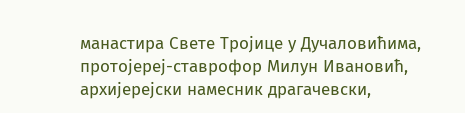манастира Свете Тројице у Дучаловићима, протојереј-ставрофор Милун Ивановић, архијерејски намесник драгачевски,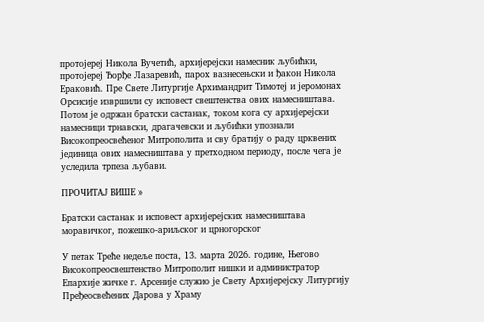протојереј Никола Вучетић, архијерејски намесник љубићки, протојереј Ђорђе Лазаревић, парох вазнесењски и ђакон Никола Ераковић. Пре Свете Литургије Архимандрит Тимотеј и јеромонах Орсисије извршили су исповест свештенства ових намесништава. Потом је одржан братски састанак, током кога су архијерејски намесници трнавски, драгачевски и љубићки упознали Високопреосвећеног Митрополита и сву братију о раду црквених јединица ових намесништава у претходном периоду, после чега је уследила трпеза љубави.

ПРОЧИТАЈ ВИШЕ »

Братски састанак и исповест архијерејских намесништава моравичког, пожешко-ариљског и црногорског

У петак Треће недеље поста, 13. марта 2026. године, Његово Високопреосвештенство Митрополит нишки и администратор Епархије жичке г. Арсеније служио је Свету Архијерејску Литургију Пређеосвећених Дарова у Храму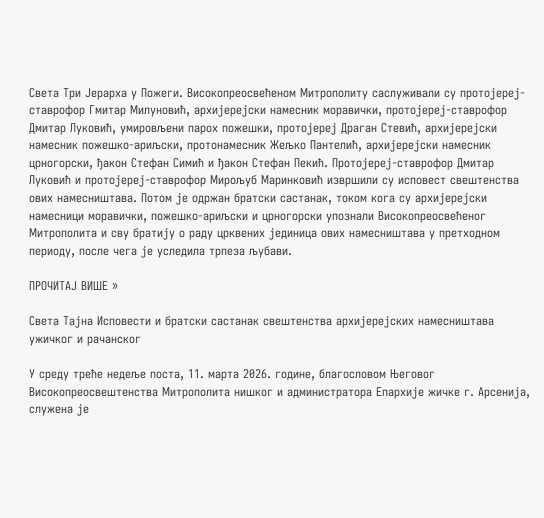Света Три Јерарха у Пожеги. Високопреосвећеном Митрополиту саслуживали су протојереј-ставрофор Гмитар Милуновић, архијерејски намесник моравички, протојереј-ставрофор Дмитар Луковић, умировљени парох пожешки, протојереј Драган Стевић, архијерејски намесник пожешко-ариљски, протонамесник Жељко Пантелић, архијерејски намесник црногорски, ђакон Стефан Симић и ђакон Стефан Пекић. Протојереј-ставрофор Дмитар Луковић и протојереј-ставрофор Мирољуб Маринковић извршили су исповест свештенства ових намесништава. Потом је одржан братски састанак, током кога су архијерејски намесници моравички, пожешко-ариљски и црногорски упознали Високопреосвећеног Митрополита и сву братију о раду црквених јединица ових намесништава у претходном периоду, после чега је уследила трпеза љубави.

ПРОЧИТАЈ ВИШЕ »

Света Тајна Исповести и братски састанак свештенства архијерејских намесништава ужичког и рачанског

У среду треће недеље поста, 11. марта 2026. године, благословом Његовог Високопреосвештенства Митрополита нишког и администратора Епархије жичке г. Арсенија, служена је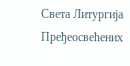Света Литургија Пређеосвећених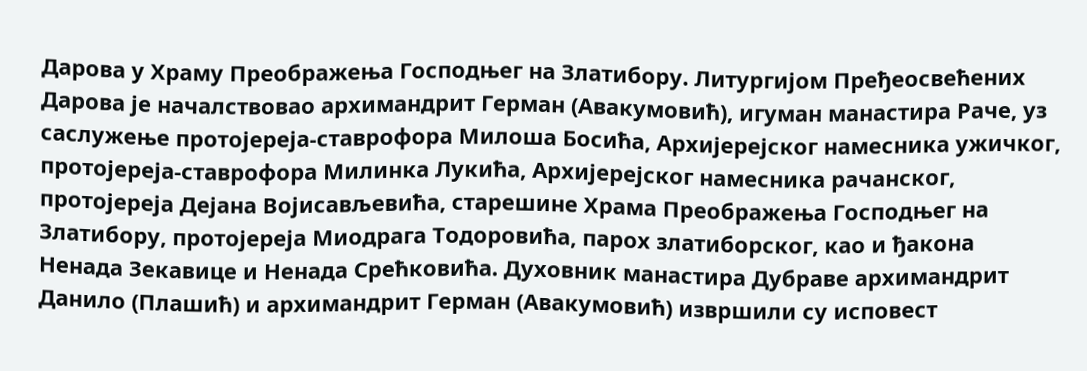Дарова у Храму Преображења Господњег на Златибору. Литургијом Пређеосвећених Дарова је началствовао архимандрит Герман (Авакумовић), игуман манастира Раче, уз саслужење протојереја-ставрофора Милоша Босића, Архијерејског намесника ужичког, протојереја-ставрофора Милинка Лукића, Архијерејског намесника рачанског, протојереја Дејана Војисављевића, старешине Храма Преображења Господњег на Златибору, протојереја Миодрага Тодоровића, парох златиборског, као и ђакона Ненада Зекавице и Ненада Срећковића. Духовник манастира Дубраве архимандрит Данило (Плашић) и архимандрит Герман (Авакумовић) извршили су исповест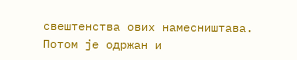свештенства ових намесништава. Потом је одржан и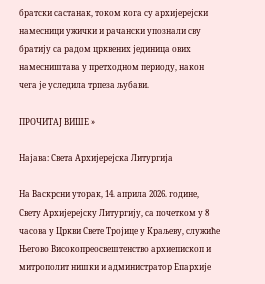братски састанак, током кога су архијерејски намесници ужички и рачански упознали сву братију са радом црквених јединица ових намесништава у претходном периоду, након чега је уследила трпеза љубави.

ПРОЧИТАЈ ВИШЕ »

Најава: Света Архијерејска Литургија

На Васкрсни уторак, 14. априла 2026. године, Свету Архијерејску Литургију, са почетком у 8 часова у Цркви Свете Тројице у Краљеву, служиће Његово Високопреосвештенство архиепископ и митрополит нишки и администратор Епархије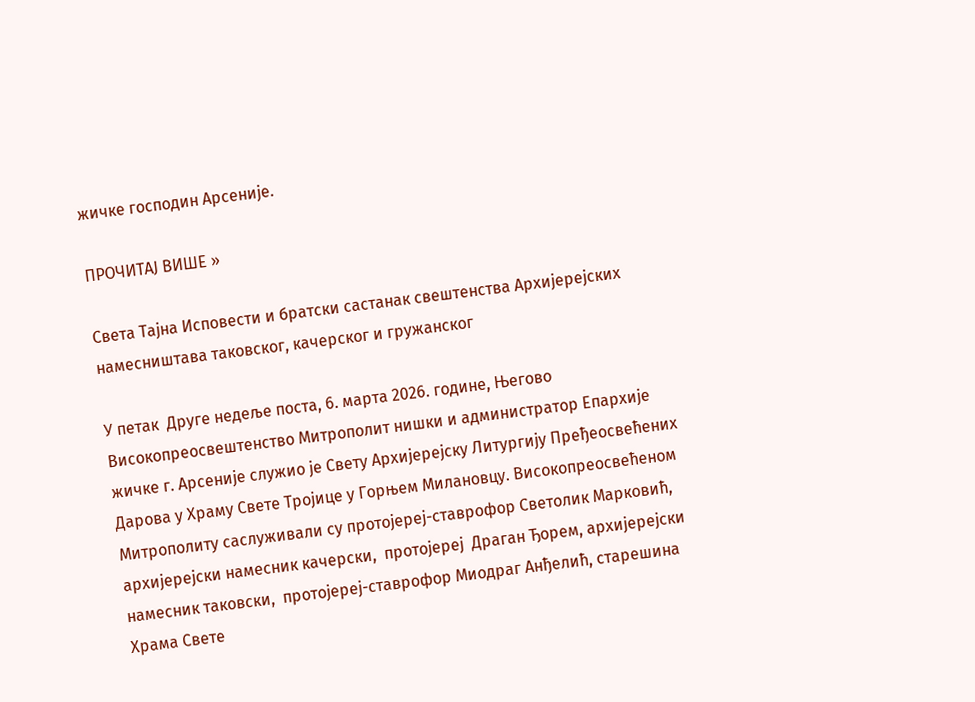жичке господин Арсеније.

ПРОЧИТАЈ ВИШЕ »

Света Тајна Исповести и братски састанак свештенства Архијерејских намесништава таковског, качерског и гружанског

У петак  Друге недеље поста, 6. марта 2026. године, Његово Високопреосвештенство Митрополит нишки и администратор Епархије жичке г. Арсеније служио је Свету Архијерејску Литургију Пређеосвећених Дарова у Храму Свете Тројице у Горњем Милановцу. Високопреосвећеном Митрополиту саслуживали су протојереј-ставрофор Светолик Марковић, архијерејски намесник качерски,  протојереј  Драган Ђорем, архијерејски намесник таковски,  протојереј-ставрофор Миодраг Анђелић, старешина Храма Свете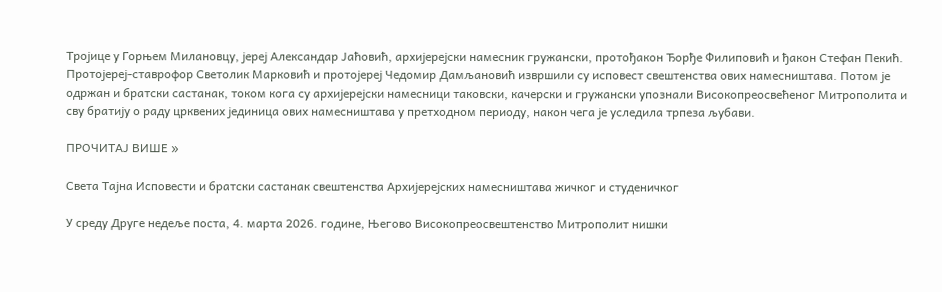Тројице у Горњем Милановцу, јереј Александар Јаћовић, архијерејски намесник гружански, протођакон Ђорђе Филиповић и ђакон Стефан Пекић. Протојереј-ставрофор Светолик Марковић и протојереј Чедомир Дамљановић извршили су исповест свештенства ових намесништава. Потом је одржан и братски састанак, током кога су архијерејски намесници таковски, качерски и гружански упознали Високопреосвећеног Митрополита и сву братију о раду црквених јединица ових намесништава у претходном периоду, након чега је уследила трпеза љубави.

ПРОЧИТАЈ ВИШЕ »

Света Тајна Исповести и братски састанак свештенства Архијерејских намесништава жичког и студеничког

У среду Друге недеље поста, 4. марта 2026. године, Његово Високопреосвештенство Митрополит нишки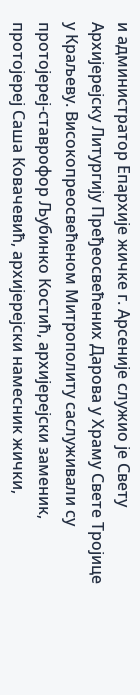и администратор Епархије жичке г. Арсеније служио је Свету Архијерејску Литургију Пређеосвећених Дарова у Храму Свете Тројице у Краљеву. Високопреосвећеном Митрополиту саслуживали су протојереј-ставрофор Љубинко Костић, архијерејски заменик, протојереј Саша Ковачевић, архијерејски намесник жички,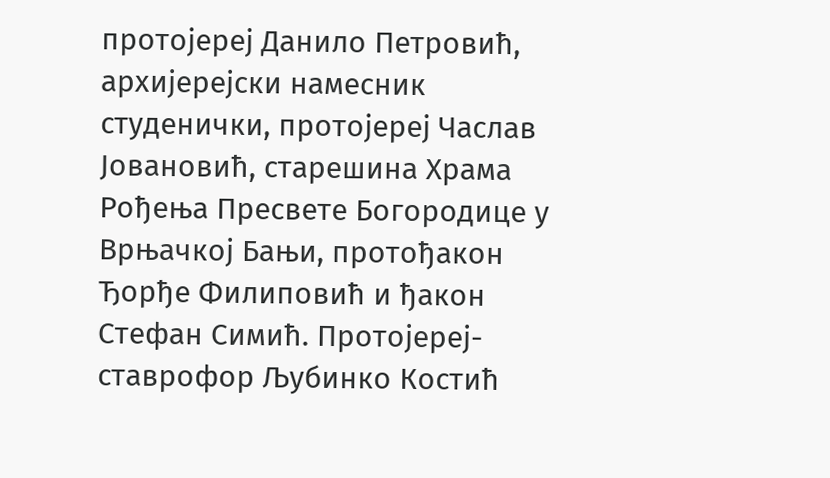протојереј Данило Петровић, архијерејски намесник студенички, протојереј Часлав Јовановић, старешина Храма Рођења Пресвете Богородице у Врњачкој Бањи, протођакон Ђорђе Филиповић и ђакон Стефан Симић. Протојереј-ставрофор Љубинко Костић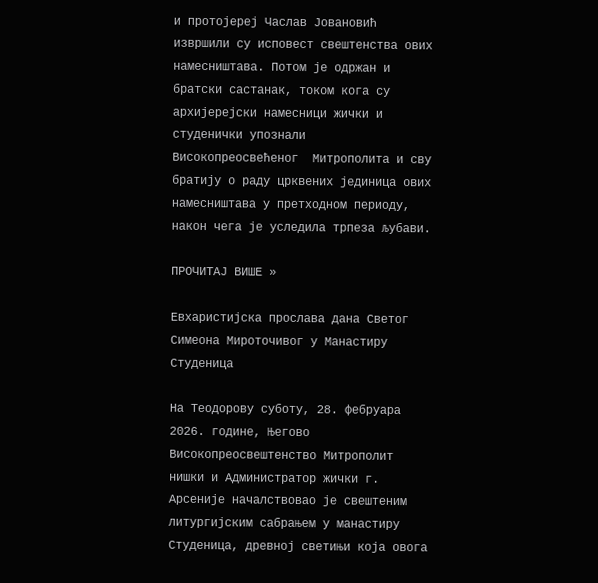и протојереј Часлав Јовановић извршили су исповест свештенства ових намесништава. Потом је одржан и братски састанак, током кога су архијерејски намесници жички и студенички упознали Високопреосвећеног  Митрополита и сву братију о раду црквених јединица ових намесништава у претходном периоду, након чега је уследила трпеза љубави.

ПРОЧИТАЈ ВИШЕ »

Евхаристијска прослава дана Светог Симеона Мироточивог у Манастиру Студеница

На Теодорову суботу, 28. фебруара 2026. године, Његово Високопреосвештенство Митрополит нишки и Администратор жички г. Арсеније началствовао је свештеним литургијским сабрањем у манастиру Студеница, древној светињи која овога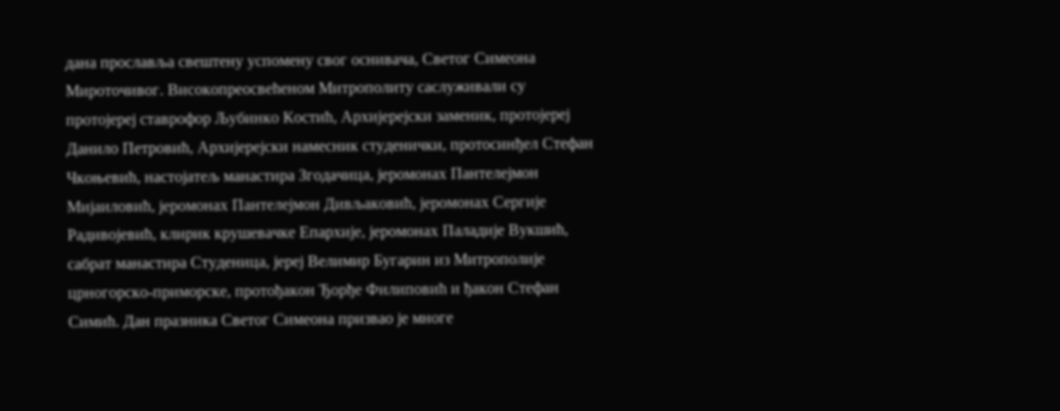дана прославља свештену успомену свог оснивача, Светог Симеона Мироточивог. Високопреосвећеном Митрополиту саслуживали су протојереј ставрофор Љубинко Костић, Архијерејски заменик, протојереј Данило Петровић, Архијерејски намесник студенички, протосинђел Стефан Чкоњевић, настојатељ манастира Згодачица, јеромонах Пантелејмон Мијаиловић, јеромонах Пантелејмон Дивљаковић, јеромонах Сергије Радивојевић, клирик крушевачке Епархије, јеромонах Паладије Вукшић, сабрат манастира Студеница, јереј Велимир Бугарин из Митрополије црногорско-приморске, протођакон Ђорђе Филиповић и ђакон Стефан Симић. Дан празника Светог Симеона призвао је многе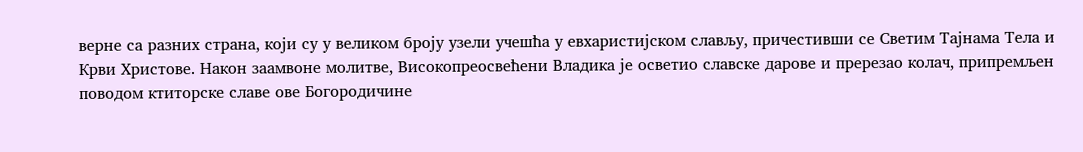верне са разних страна, који су у великом броју узели учешћа у евхаристијском слављу, причестивши се Светим Тајнама Тела и Крви Христове. Након заамвоне молитве, Високопреосвећени Владика је осветио славске дарове и пререзао колач, припремљен поводом ктиторске славе ове Богородичине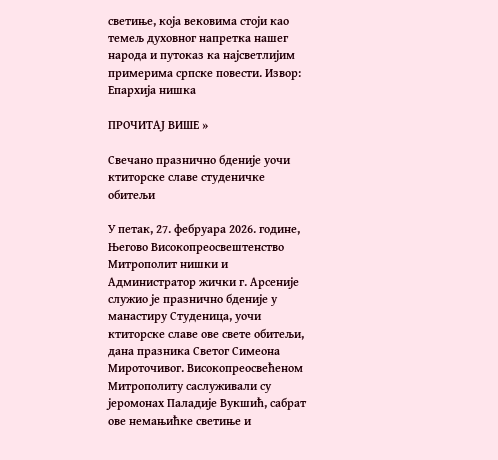светиње, која вековима стоји као темељ духовног напретка нашег народа и путоказ ка најсветлијим примерима српске повести. Извор: Епархија нишка

ПРОЧИТАЈ ВИШЕ »

Свечано празнично бденије уочи ктиторске славе студеничке обитељи

У петак, 27. фебруара 2026. године, Његово Високопреосвештенство Митрополит нишки и Администратор жички г. Арсеније служио је празнично бденије у манастиру Студеница, уочи ктиторске славе ове свете обитељи, дана празника Светог Симеона Мироточивог. Високопреосвећеном Митрополиту саслуживали су јеромонах Паладије Вукшић, сабрат ове немањићке светиње и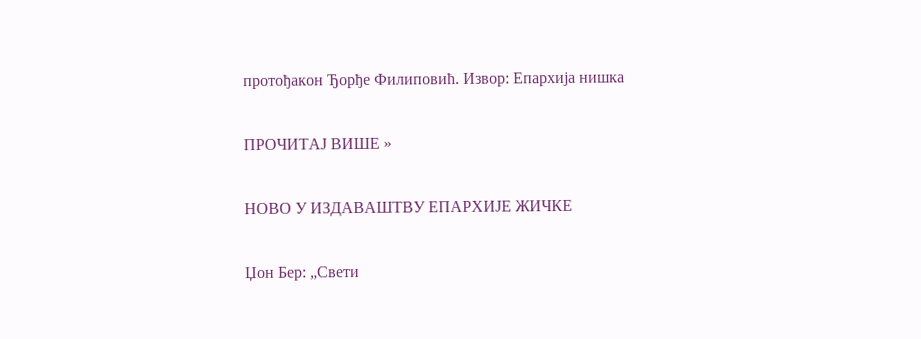протођакон Ђорђе Филиповић. Извор: Епархија нишка

ПРОЧИТАЈ ВИШЕ »

НОВО У ИЗДАВАШТВУ ЕПАРХИЈЕ ЖИЧКЕ

Џон Бер: „Свети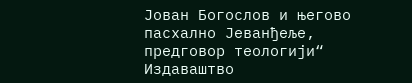Јован Богослов и његово пасхално Јеванђеље, предговор теологији“ Издаваштво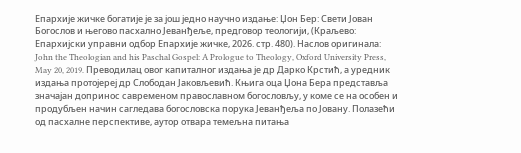Епархијe жичке богатије је за још једно научно издање: Џон Бер: Свети Јован Богослов и његово пасхално Јеванђеље, предговор теологији, (Краљево: Епархијски управни одбор Епархије жичке, 2026. стр. 480). Наслов оригинала: John the Theologian and his Paschal Gospel: A Prologue to Theology, Oxford University Press, May 20, 2019. Преводилац овог капиталног издања је др Дарко Крстић, а уредник издања протојереј др Слободан Јаковљевић. Књига оца Џона Бера представља значајан допринос савременом православном богословљу, у коме се на особен и продубљен начин сагледава богословска порука Јеванђеља по Јовану. Полазећи од пасхалне перспективе, аутор отвара темељна питања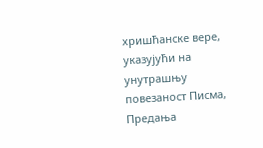хришћанске вере, указујући на унутрашњу повезаност Писма, Предања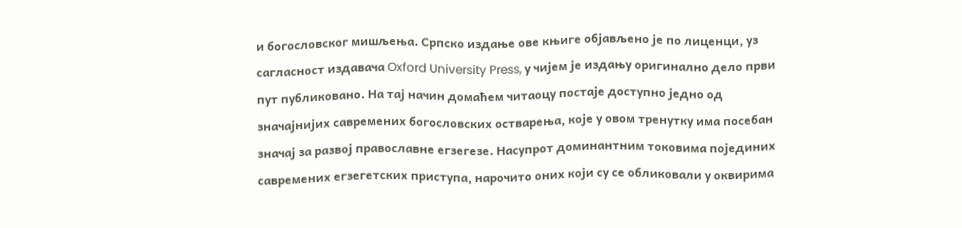и богословског мишљења. Српско издање ове књиге објављено је по лиценци, уз сагласност издавача Oxford University Press, у чијем је издању оригинално дело први пут публиковано. На тај начин домаћем читаоцу постаје доступно једно од значајнијих савремених богословских остварења, које у овом тренутку има посебан значај за развој православне егзегезе. Насупрот доминантним токовима појединих савремених егзегетских приступа, нарочито оних који су се обликовали у оквирима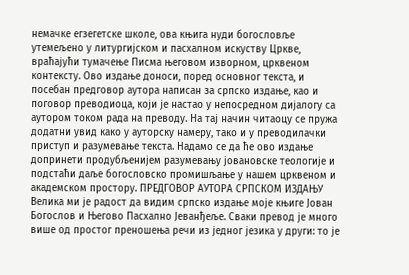немачке егзегетске школе, ова књига нуди богословље утемељено у литургијском и пасхалном искуству Цркве, враћајући тумачење Писма његовом изворном, црквеном контексту. Ово издање доноси, поред основног текста, и посебан предговор аутора написан за српско издање, као и поговор преводиоца, који је настао у непосредном дијалогу са аутором током рада на преводу. На тај начин читаоцу се пружа додатни увид како у ауторску намеру, тако и у преводилачки приступ и разумевање текста. Надамо се да ће ово издање допринети продубљенијем разумевању јовановске теологије и подстаћи даље богословско промишљање у нашем црквеном и академском простору. ПРЕДГОВОР АУТОРА СРПСКОМ ИЗДАЊУ Велика ми је радост да видим српско издање моје књиге Јован Богослов и Његово Пасхално Јеванђеље. Сваки превод је много више од простог преношења речи из једног језика у други: то је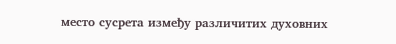место сусрета између различитих духовних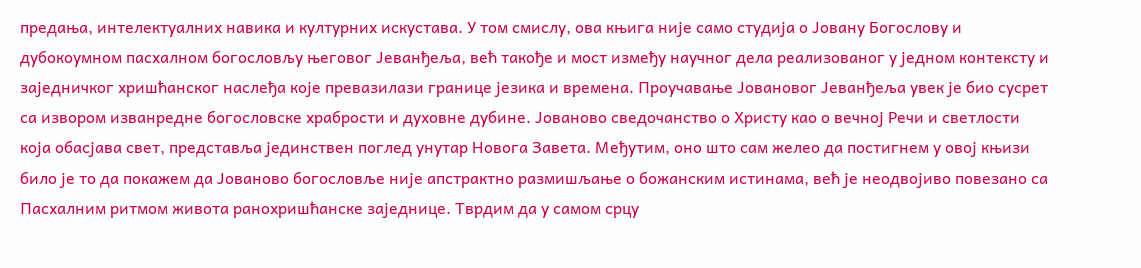предања, интелектуалних навика и културних искустава. У том смислу, ова књига није само студија о Јовану Богослову и дубокоумном пасхалном богословљу његовог Јеванђеља, већ такође и мост између научног дела реализованог у једном контексту и заједничког хришћанског наслеђа које превазилази границе језика и времена. Проучавање Јовановог Јеванђеља увек је био сусрет са извором изванредне богословске храбрости и духовне дубине. Јованово сведочанство о Христу као о вечној Речи и светлости која обасјава свет, представља јединствен поглед унутар Новога Завета. Међутим, оно што сам желео да постигнем у овој књизи било је то да покажем да Јованово богословље није апстрактно размишљање о божанским истинама, већ је неодвојиво повезано са Пасхалним ритмом живота ранохришћанске заједнице. Тврдим да у самом срцу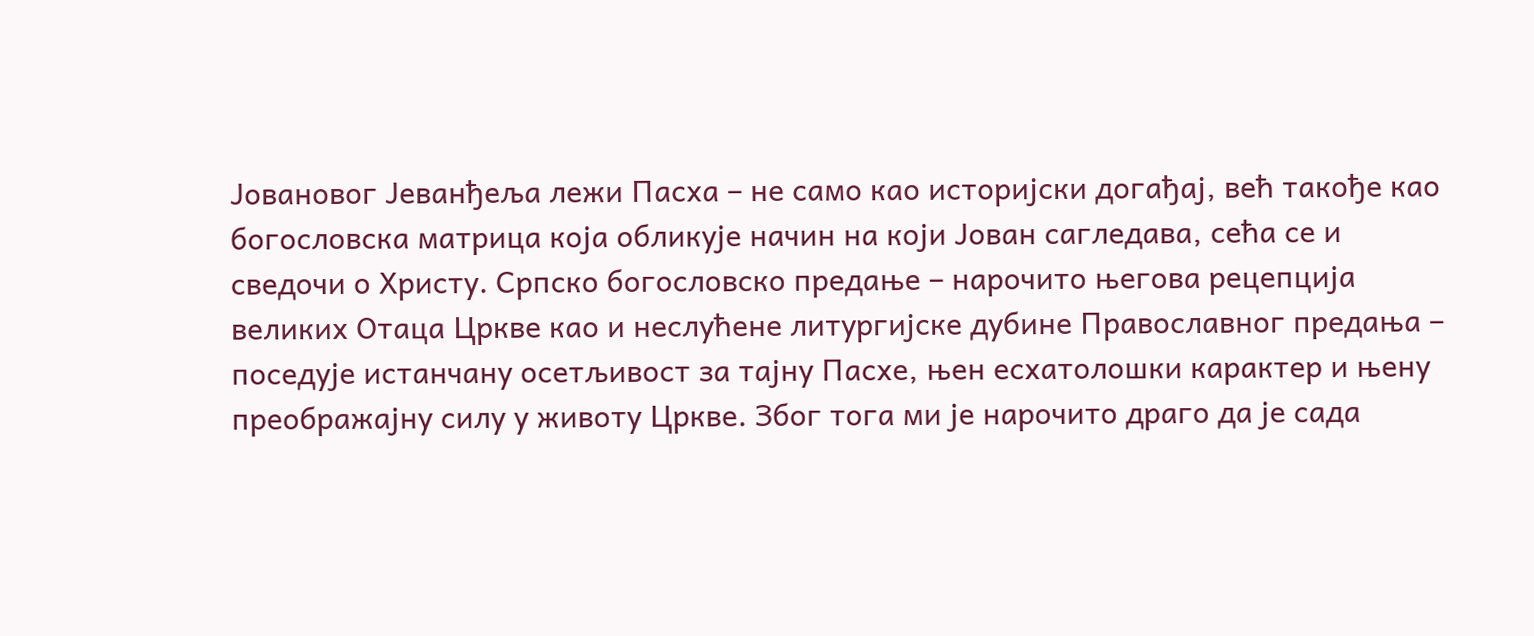Јовановог Јеванђеља лежи Пасха – не само као историјски догађај, већ такође као богословска матрица која обликује начин на који Јован сагледава, сећа се и сведочи о Христу. Српско богословско предање – нарочито његова рецепција великих Отаца Цркве као и неслућене литургијске дубине Православног предања – поседује истанчану осетљивост за тајну Пасхе, њен есхатолошки карактер и њену преображајну силу у животу Цркве. Због тога ми је нарочито драго да је сада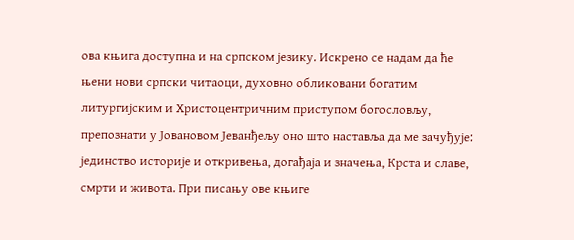ова књига доступна и на српском језику. Искрено се надам да ће њени нови српски читаоци, духовно обликовани богатим литургијским и Христоцентричним приступом богословљу, препознати у Јовановом Јеванђељу оно што наставља да ме зачуђује: јединство историје и откривења, догађаја и значења, Крста и славе, смрти и живота. При писању ове књиге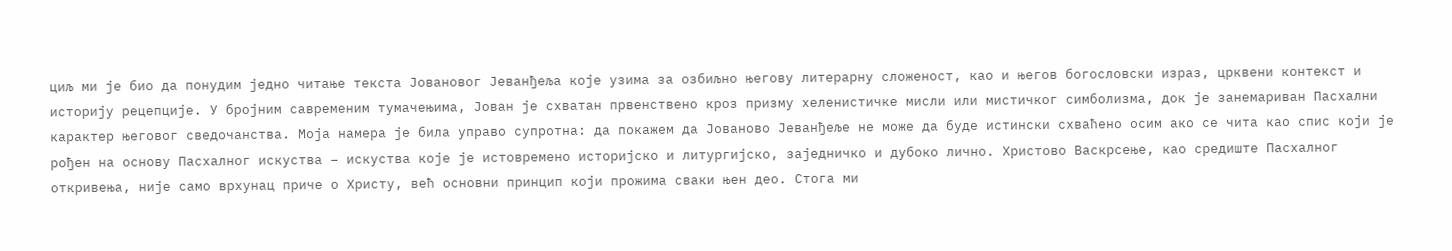циљ ми је био да понудим једно читање текста Јовановог Јеванђеља које узима за озбиљно његову литерарну сложеност, као и његов богословски израз, црквени контекст и историју рецепције. У бројним савременим тумачењима, Јован је схватан првенствено кроз призму хеленистичке мисли или мистичког симболизма, док је занемариван Пасхални карактер његовог сведочанства. Моја намера је била управо супротна: да покажем да Јованово Јеванђеље не може да буде истински схваћено осим ако се чита као спис који је рођен на основу Пасхалног искуства – искуства које је истовремено историјско и литургијско, заједничко и дубоко лично. Христово Васкрсење, као средиште Пасхалног откривења, није само врхунац приче о Христу, већ основни принцип који прожима сваки њен део. Стога ми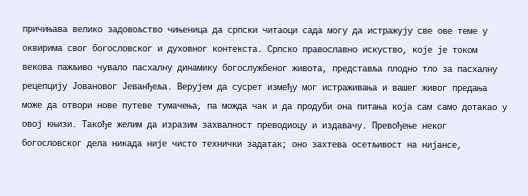причињава велико задовољство чињеница да српски читаоци сада могу да истражују све ове теме у оквирима свог богословског и духовног контекста. Српско православно искуство, које је током векова пажљиво чувало пасхалну динамику богослужбеног живота, представља плодно тло за пасхалну рецепцију Јовановог Јеванђеља. Верујем да сусрет између мог истраживања и вашег живог предања може да отвори нове путеве тумачења, па можда чак и да продуби она питања која сам само дотакао у овој књизи. Такође желим да изразим захвалност преводиоцу и издавачу. Превођење неког богословског дела никада није чисто технички задатак; оно захтева осетљивост на нијансе,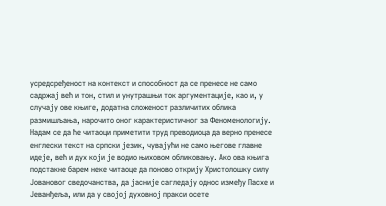усредсређеност на контекст и способност да се пренесе не само садржај већ и тон, стил и унутрашњи ток аргументације, као и, у случају ове књиге, додатна сложеност различитих облика размишљања, нарочито оног карактеристичног за Феноменологију. Надам се да ће читаоци приметити труд преводиоца да верно пренесе енглески текст на српски језик, чувајући не само његове главне идеје, већ и дух који је водио њиховом обликовању. Ако ова књига подстакне барем неке читаоце да поново открију Христолошку силу Јовановог сведочанства, да јасније сагледају однос између Пасхе и Јеванђеља, или да у својој духовној пракси осете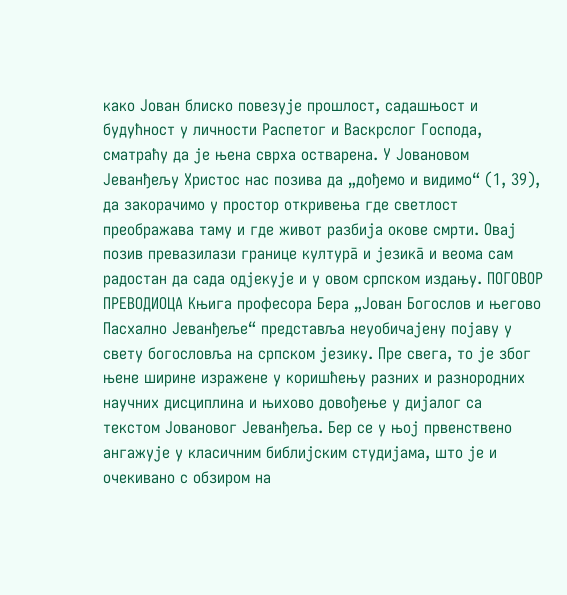како Јован блиско повезује прошлост, садашњост и будућност у личности Распетог и Васкрслог Господа, сматраћу да је њена сврха остварена. У Јовановом Јеванђељу Христос нас позива да „дођемо и видимо“ (1, 39), да закорачимо у простор откривења где светлост преображава таму и где живот разбија окове смрти. Овај позив превазилази границе културā и језикā и веома сам радостан да сада одјекује и у овом српском издању. ПОГОВОР ПРЕВОДИОЦА Књига професора Бера „Јован Богослов и његово Пасхално Јеванђеље“ представља неуобичајену појаву у свету богословља на српском језику. Пре свега, то је због њене ширине изражене у коришћењу разних и разнородних научних дисциплина и њихово довођење у дијалог са текстом Јовановог Јеванђеља. Бер се у њој првенствено ангажује у класичним библијским студијама, што је и очекивано с обзиром на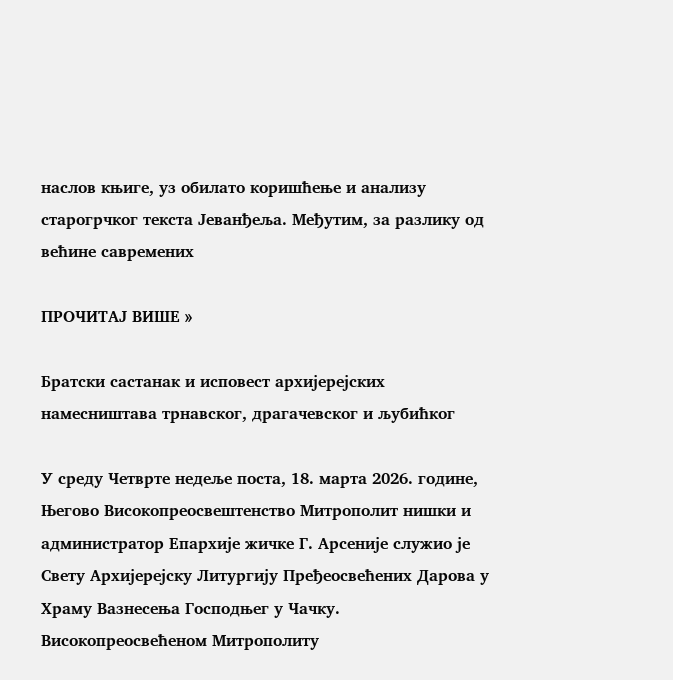наслов књиге, уз обилато коришћење и анализу старогрчког текста Јеванђеља. Међутим, за разлику од већине савремених

ПРОЧИТАЈ ВИШЕ »

Братски састанак и исповест архијерејских намесништава трнавског, драгачевског и љубићког

У среду Четврте недеље поста, 18. марта 2026. године, Његово Високопреосвештенство Митрополит нишки и администратор Епархије жичке Г. Арсеније служио је Свету Архијерејску Литургију Пређеосвећених Дарова у Храму Вазнесења Господњег у Чачку. Високопреосвећеном Митрополиту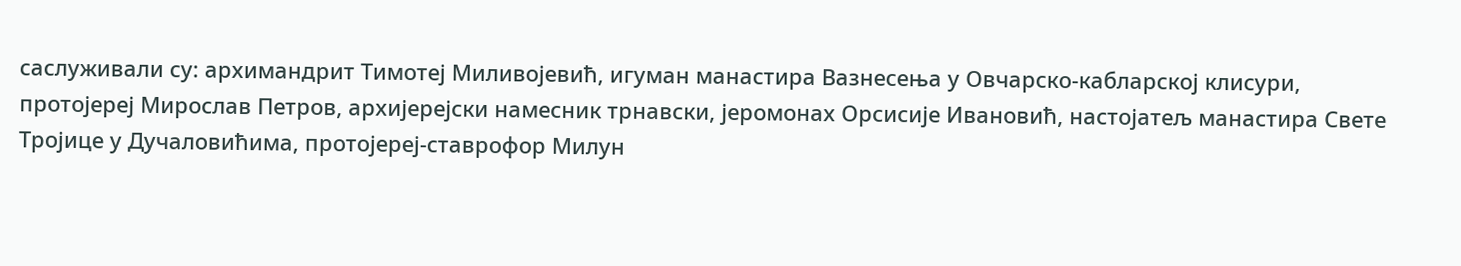саслуживали су: архимандрит Тимотеј Миливојевић, игуман манастира Вазнесења у Овчарско-кабларској клисури, протојереј Мирослав Петров, архијерејски намесник трнавски, јеромонах Орсисије Ивановић, настојатељ манастира Свете Тројице у Дучаловићима, протојереј-ставрофор Милун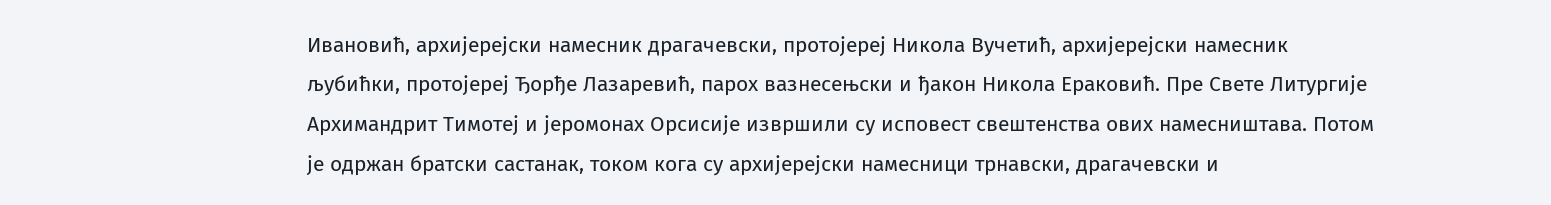Ивановић, архијерејски намесник драгачевски, протојереј Никола Вучетић, архијерејски намесник љубићки, протојереј Ђорђе Лазаревић, парох вазнесењски и ђакон Никола Ераковић. Пре Свете Литургије Архимандрит Тимотеј и јеромонах Орсисије извршили су исповест свештенства ових намесништава. Потом је одржан братски састанак, током кога су архијерејски намесници трнавски, драгачевски и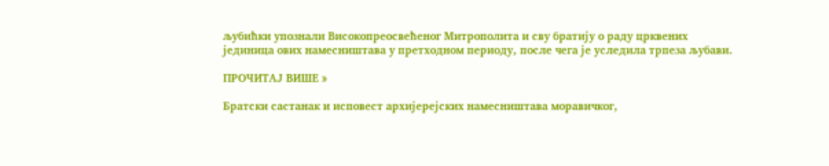љубићки упознали Високопреосвећеног Митрополита и сву братију о раду црквених јединица ових намесништава у претходном периоду, после чега је уследила трпеза љубави.

ПРОЧИТАЈ ВИШЕ »

Братски састанак и исповест архијерејских намесништава моравичког,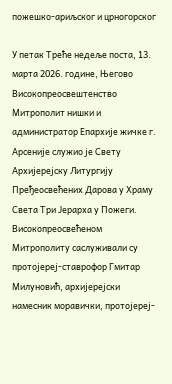пожешко-ариљског и црногорског

У петак Треће недеље поста, 13. марта 2026. године, Његово Високопреосвештенство Митрополит нишки и администратор Епархије жичке г. Арсеније служио је Свету Архијерејску Литургију Пређеосвећених Дарова у Храму Света Три Јерарха у Пожеги. Високопреосвећеном Митрополиту саслуживали су протојереј-ставрофор Гмитар Милуновић, архијерејски намесник моравички, протојереј-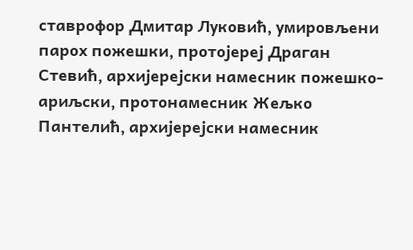ставрофор Дмитар Луковић, умировљени парох пожешки, протојереј Драган Стевић, архијерејски намесник пожешко-ариљски, протонамесник Жељко Пантелић, архијерејски намесник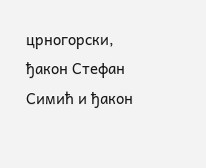црногорски, ђакон Стефан Симић и ђакон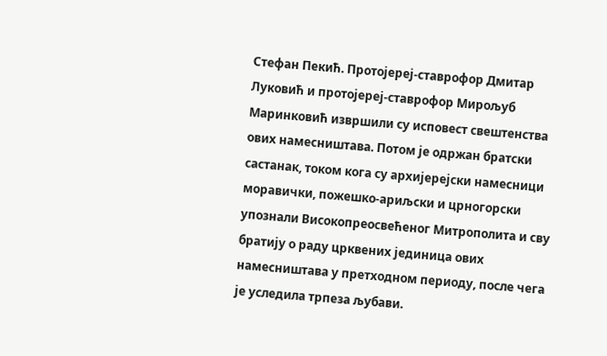Стефан Пекић. Протојереј-ставрофор Дмитар Луковић и протојереј-ставрофор Мирољуб Маринковић извршили су исповест свештенства ових намесништава. Потом је одржан братски састанак, током кога су архијерејски намесници моравички, пожешко-ариљски и црногорски упознали Високопреосвећеног Митрополита и сву братију о раду црквених јединица ових намесништава у претходном периоду, после чега је уследила трпеза љубави.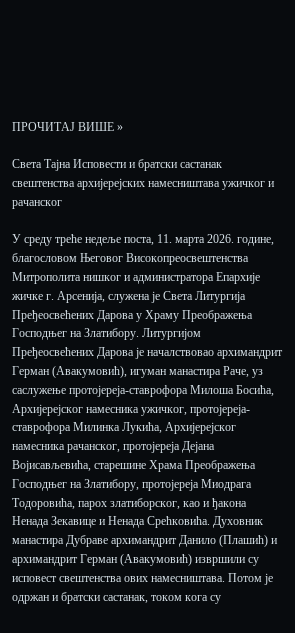ПРОЧИТАЈ ВИШЕ »

Света Тајна Исповести и братски састанак свештенства архијерејских намесништава ужичког и рачанског

У среду треће недеље поста, 11. марта 2026. године, благословом Његовог Високопреосвештенства Митрополита нишког и администратора Епархије жичке г. Арсенија, служена је Света Литургија Пређеосвећених Дарова у Храму Преображења Господњег на Златибору. Литургијом Пређеосвећених Дарова је началствовао архимандрит Герман (Авакумовић), игуман манастира Раче, уз саслужење протојереја-ставрофора Милоша Босића, Архијерејског намесника ужичког, протојереја-ставрофора Милинка Лукића, Архијерејског намесника рачанског, протојереја Дејана Војисављевића, старешине Храма Преображења Господњег на Златибору, протојереја Миодрага Тодоровића, парох златиборског, као и ђакона Ненада Зекавице и Ненада Срећковића. Духовник манастира Дубраве архимандрит Данило (Плашић) и архимандрит Герман (Авакумовић) извршили су исповест свештенства ових намесништава. Потом је одржан и братски састанак, током кога су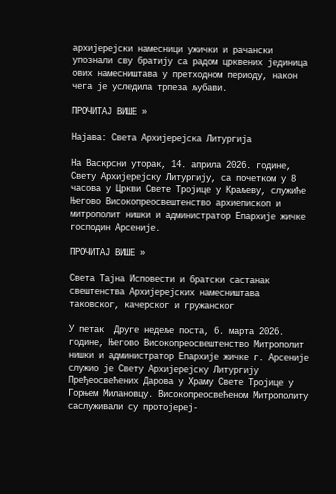архијерејски намесници ужички и рачански упознали сву братију са радом црквених јединица ових намесништава у претходном периоду, након чега је уследила трпеза љубави.

ПРОЧИТАЈ ВИШЕ »

Најава: Света Архијерејска Литургија

На Васкрсни уторак, 14. априла 2026. године, Свету Архијерејску Литургију, са почетком у 8 часова у Цркви Свете Тројице у Краљеву, служиће Његово Високопреосвештенство архиепископ и митрополит нишки и администратор Епархије жичке господин Арсеније.

ПРОЧИТАЈ ВИШЕ »

Света Тајна Исповести и братски састанак свештенства Архијерејских намесништава таковског, качерског и гружанског

У петак  Друге недеље поста, 6. марта 2026. године, Његово Високопреосвештенство Митрополит нишки и администратор Епархије жичке г. Арсеније служио је Свету Архијерејску Литургију Пређеосвећених Дарова у Храму Свете Тројице у Горњем Милановцу. Високопреосвећеном Митрополиту саслуживали су протојереј-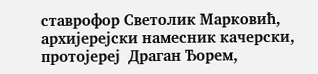ставрофор Светолик Марковић, архијерејски намесник качерски,  протојереј  Драган Ђорем,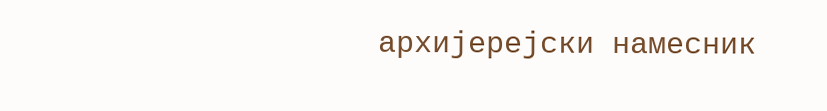архијерејски намесник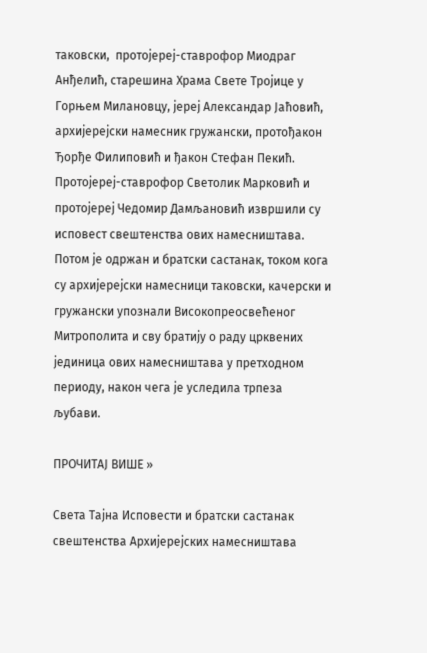таковски,  протојереј-ставрофор Миодраг Анђелић, старешина Храма Свете Тројице у Горњем Милановцу, јереј Александар Јаћовић, архијерејски намесник гружански, протођакон Ђорђе Филиповић и ђакон Стефан Пекић. Протојереј-ставрофор Светолик Марковић и протојереј Чедомир Дамљановић извршили су исповест свештенства ових намесништава. Потом је одржан и братски састанак, током кога су архијерејски намесници таковски, качерски и гружански упознали Високопреосвећеног Митрополита и сву братију о раду црквених јединица ових намесништава у претходном периоду, након чега је уследила трпеза љубави.

ПРОЧИТАЈ ВИШЕ »

Света Тајна Исповести и братски састанак свештенства Архијерејских намесништава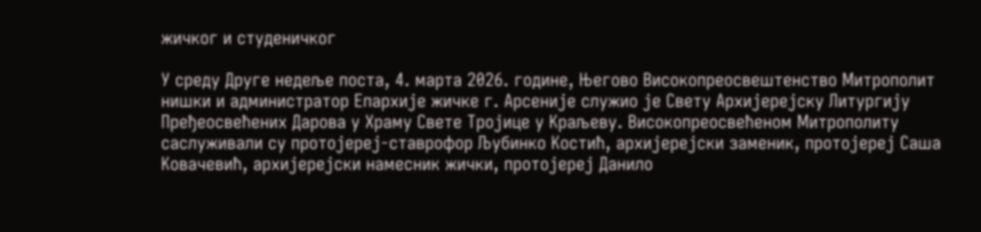жичког и студеничког

У среду Друге недеље поста, 4. марта 2026. године, Његово Високопреосвештенство Митрополит нишки и администратор Епархије жичке г. Арсеније служио је Свету Архијерејску Литургију Пређеосвећених Дарова у Храму Свете Тројице у Краљеву. Високопреосвећеном Митрополиту саслуживали су протојереј-ставрофор Љубинко Костић, архијерејски заменик, протојереј Саша Ковачевић, архијерејски намесник жички, протојереј Данило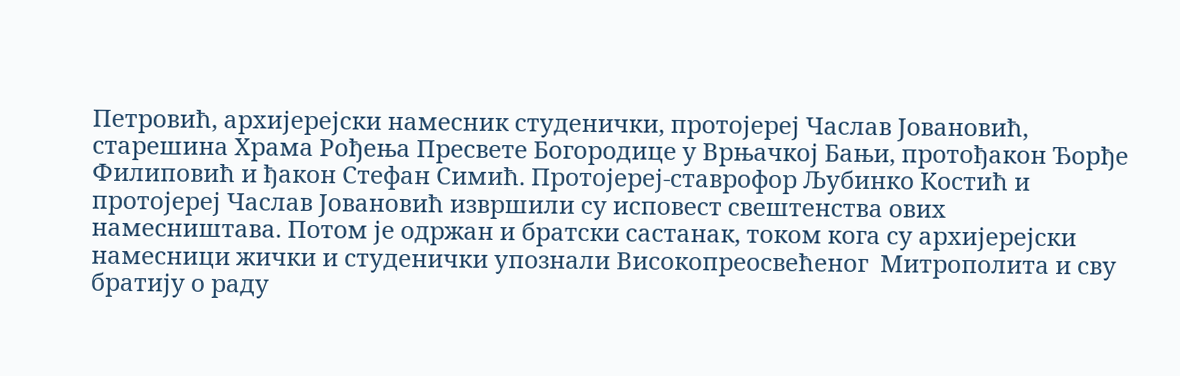Петровић, архијерејски намесник студенички, протојереј Часлав Јовановић, старешина Храма Рођења Пресвете Богородице у Врњачкој Бањи, протођакон Ђорђе Филиповић и ђакон Стефан Симић. Протојереј-ставрофор Љубинко Костић и протојереј Часлав Јовановић извршили су исповест свештенства ових намесништава. Потом је одржан и братски састанак, током кога су архијерејски намесници жички и студенички упознали Високопреосвећеног  Митрополита и сву братију о раду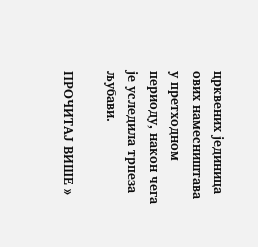црквених јединица ових намесништава у претходном периоду, након чега је уследила трпеза љубави.

ПРОЧИТАЈ ВИШЕ »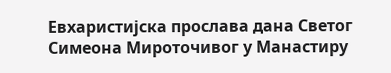Евхаристијска прослава дана Светог Симеона Мироточивог у Манастиру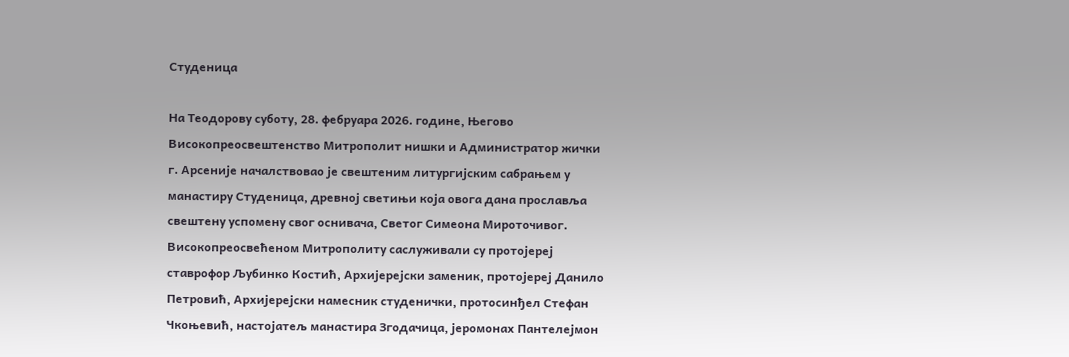Студеница

На Теодорову суботу, 28. фебруара 2026. године, Његово Високопреосвештенство Митрополит нишки и Администратор жички г. Арсеније началствовао је свештеним литургијским сабрањем у манастиру Студеница, древној светињи која овога дана прославља свештену успомену свог оснивача, Светог Симеона Мироточивог. Високопреосвећеном Митрополиту саслуживали су протојереј ставрофор Љубинко Костић, Архијерејски заменик, протојереј Данило Петровић, Архијерејски намесник студенички, протосинђел Стефан Чкоњевић, настојатељ манастира Згодачица, јеромонах Пантелејмон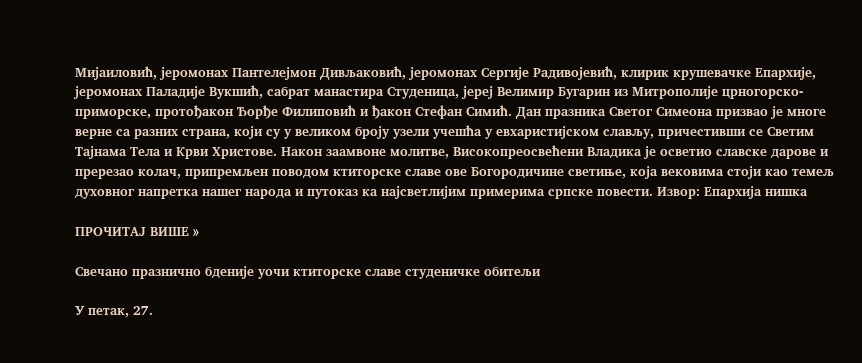Мијаиловић, јеромонах Пантелејмон Дивљаковић, јеромонах Сергије Радивојевић, клирик крушевачке Епархије, јеромонах Паладије Вукшић, сабрат манастира Студеница, јереј Велимир Бугарин из Митрополије црногорско-приморске, протођакон Ђорђе Филиповић и ђакон Стефан Симић. Дан празника Светог Симеона призвао је многе верне са разних страна, који су у великом броју узели учешћа у евхаристијском слављу, причестивши се Светим Тајнама Тела и Крви Христове. Након заамвоне молитве, Високопреосвећени Владика је осветио славске дарове и пререзао колач, припремљен поводом ктиторске славе ове Богородичине светиње, која вековима стоји као темељ духовног напретка нашег народа и путоказ ка најсветлијим примерима српске повести. Извор: Епархија нишка

ПРОЧИТАЈ ВИШЕ »

Свечано празнично бденије уочи ктиторске славе студеничке обитељи

У петак, 27.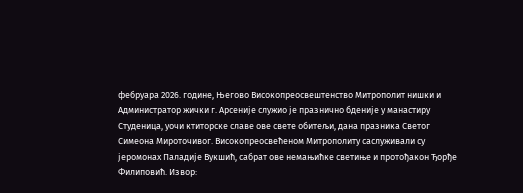фебруара 2026. године, Његово Високопреосвештенство Митрополит нишки и Администратор жички г. Арсеније служио је празнично бденије у манастиру Студеница, уочи ктиторске славе ове свете обитељи, дана празника Светог Симеона Мироточивог. Високопреосвећеном Митрополиту саслуживали су јеромонах Паладије Вукшић, сабрат ове немањићке светиње и протођакон Ђорђе Филиповић. Извор: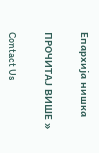Епархија нишка

ПРОЧИТАЈ ВИШЕ »

Contact Us